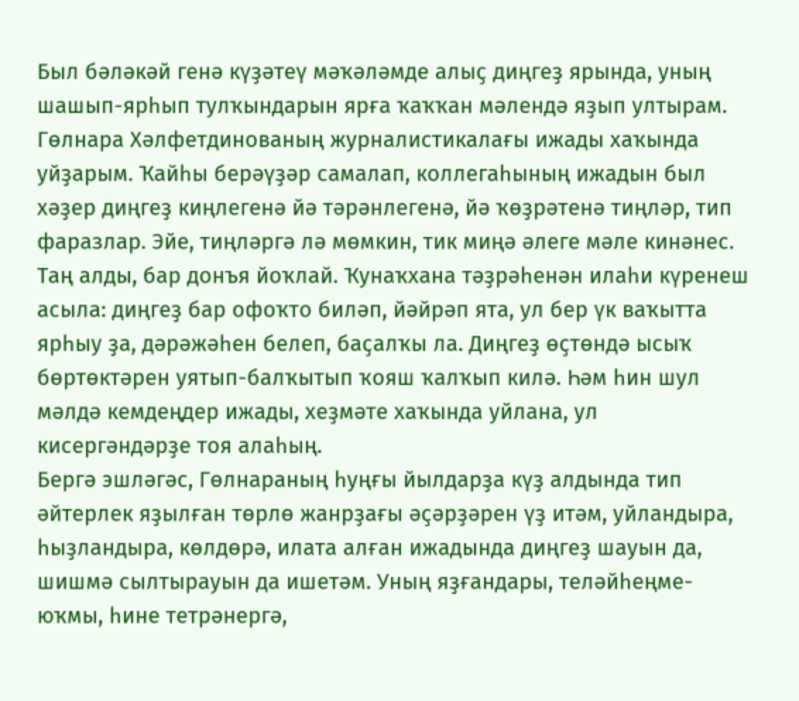Был бәләкәй генә күҙәтеү мәҡәләмде алыҫ диңгеҙ ярында, уның шашып-ярһып тулҡындарын ярға ҡаҡҡан мәлендә яҙып ултырам. Гөлнара Хәлфетдинованың журналистикалағы ижады хаҡында уйҙарым. Ҡайһы берәүҙәр самалап, коллегаһының ижадын был хәҙер диңгеҙ киңлегенә йә тәрәнлегенә, йә ҡөҙрәтенә тиңләр, тип фаразлар. Эйе, тиңләргә лә мөмкин, тик миңә әлеге мәле кинәнес. Таң алды, бар донъя йоҡлай. Ҡунаҡхана тәҙрәһенән илаһи күренеш асыла: диңгеҙ бар офоҡто биләп, йәйрәп ята, ул бер үк ваҡытта ярһыу ҙа, дәрәжәһен белеп, баҫалҡы ла. Диңгеҙ өҫтөндә ысыҡ бөртөктәрен уятып-балҡытып ҡояш ҡалҡып килә. Һәм һин шул мәлдә кемдеңдер ижады, хеҙмәте хаҡында уйлана, ул кисергәндәрҙе тоя алаһың.
Бергә эшләгәс, Гөлнараның һуңғы йылдарҙа күҙ алдында тип әйтерлек яҙылған төрлө жанрҙағы әҫәрҙәрен үҙ итәм, уйландыра, һыҙландыра, көлдөрә, илата алған ижадында диңгеҙ шауын да, шишмә сылтырауын да ишетәм. Уның яҙғандары, теләйһеңме-юҡмы, һине тетрәнергә,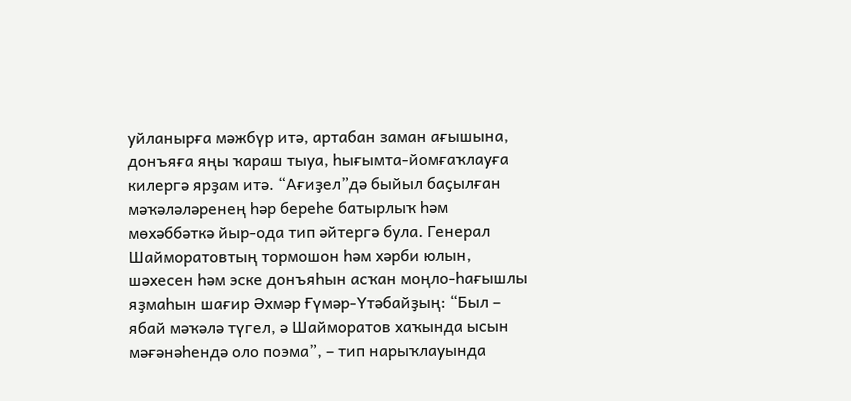уйланырға мәжбүр итә, артабан заман ағышына, донъяға яңы ҡараш тыуа, һығымта-йомғаҡлауға килергә ярҙам итә. “Ағиҙел”дә быйыл баҫылған мәҡәләләренең һәр береһе батырлыҡ һәм мөхәббәткә йыр-ода тип әйтергә була. Генерал Шайморатовтың тормошон һәм хәрби юлын, шәхесен һәм эске донъяһын асҡан моңло-һағышлы яҙмаһын шағир Әхмәр Ғүмәр-Үтәбайҙың: “Был – ябай мәҡәлә түгел, ә Шайморатов хаҡында ысын мәғәнәһендә оло поэма”, – тип нарыҡлауында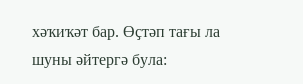хәҡиҡәт бар. Өҫтәп тағы ла шуны әйтергә була: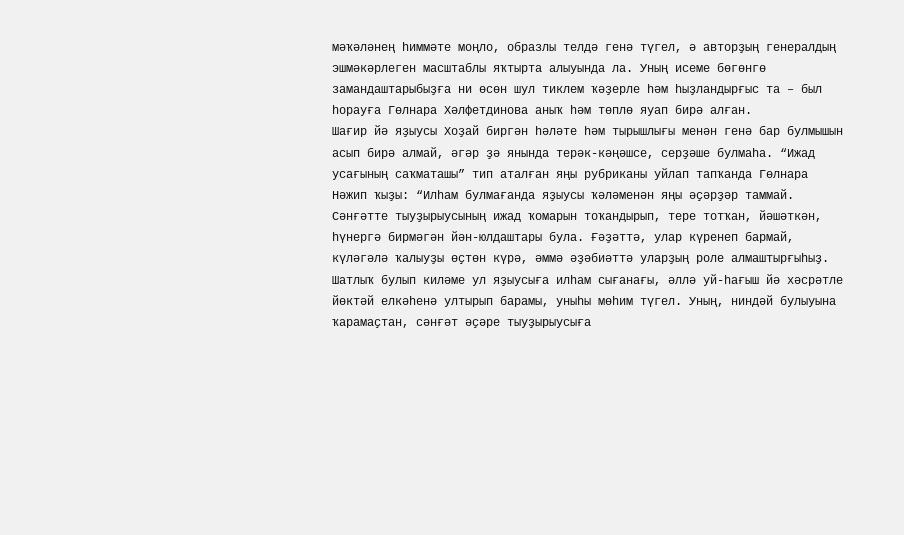мәҡәләнең һиммәте моңло, образлы телдә генә түгел, ә авторҙың генералдың эшмәкәрлеген масштаблы яҡтырта алыуында ла. Уның исеме бөгөнгө
замандаштарыбыҙға ни өсөн шул тиклем ҡәҙерле һәм һыҙландырғыс та – был һорауға Гөлнара Хәлфетдинова аныҡ һәм төплө яуап бирә алған.
Шағир йә яҙыусы Хоҙай биргән һәләте һәм тырышлығы менән генә бар булмышын асып бирә алмай, әгәр ҙә янында терәк-кәңәшсе, серҙәше булмаһа. “Ижад усағының саҡматашы” тип аталған яңы рубриканы уйлап тапҡанда Гөлнара Нәжип ҡыҙы: “Илһам булмағанда яҙыусы ҡәләменән яңы әҫәрҙәр таммай. Сәнғәтте тыуҙырыусының ижад ҡомарын тоҡандырып, тере тотҡан, йәшәткән, һүнергә бирмәгән йән-юлдаштары була. Ғәҙәттә, улар күренеп бармай, күләгәлә ҡалыуҙы өҫтөн күрә, әммә әҙәбиәттә уларҙың роле алмаштырғыһыҙ. Шатлыҡ булып киләме ул яҙыусыға илһам сығанағы, әллә уй-һағыш йә хәсрәтле йөктәй елкәһенә ултырып барамы, уныһы мөһим түгел. Уның, ниндәй булыуына ҡарамаҫтан, сәнғәт әҫәре тыуҙырыусыға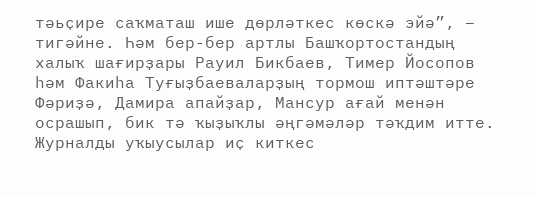тәьҫире саҡматаш ише дөрләткес көскә эйә”, – тигәйне. Һәм бер-бер артлы Башҡортостандың халыҡ шағирҙары Рауил Бикбаев, Тимер Йосопов һәм Факиһа Туғыҙбаеваларҙың тормош иптәштәре Фәриҙә, Дамира апайҙар, Мансур ағай менән осрашып, бик тә ҡыҙыҡлы әңгәмәләр тәҡдим итте. Журналды уҡыусылар иҫ киткес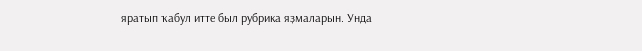яратып ҡабул итте был рубрика яҙмаларын. Унда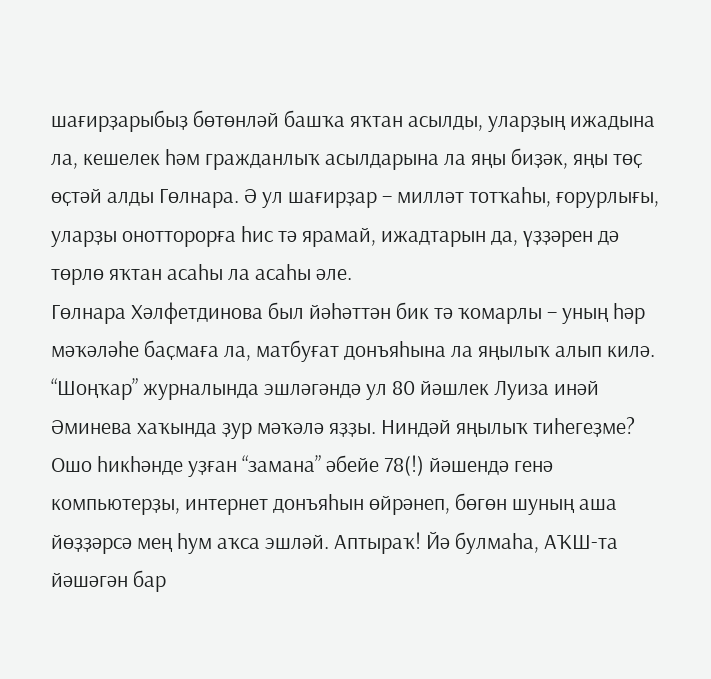шағирҙарыбыҙ бөтөнләй башҡа яҡтан асылды, уларҙың ижадына ла, кешелек һәм гражданлыҡ асылдарына ла яңы биҙәк, яңы төҫ өҫтәй алды Гөлнара. Ә ул шағирҙар – милләт тотҡаһы, ғорурлығы, уларҙы онотторорға һис тә ярамай, ижадтарын да, үҙҙәрен дә төрлө яҡтан асаһы ла асаһы әле.
Гөлнара Хәлфетдинова был йәһәттән бик тә ҡомарлы – уның һәр мәҡәләһе баҫмаға ла, матбуғат донъяһына ла яңылыҡ алып килә. “Шоңҡар” журналында эшләгәндә ул 80 йәшлек Луиза инәй Әминева хаҡында ҙур мәҡәлә яҙҙы. Ниндәй яңылыҡ тиһегеҙме? Ошо һикһәнде уҙған “замана” әбейе 78(!) йәшендә генә компьютерҙы, интернет донъяһын өйрәнеп, бөгөн шуның аша йөҙҙәрсә мең һум аҡса эшләй. Аптыраҡ! Йә булмаһа, АҠШ-та йәшәгән бар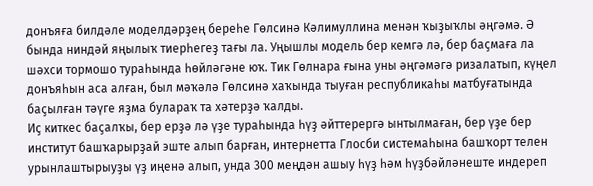донъяға билдәле моделдәрҙең береһе Гөлсинә Кәлимуллина менән ҡыҙыҡлы әңгәмә. Ә бында ниндәй яңылыҡ тиерһегеҙ тағы ла. Уңышлы модель бер кемгә лә, бер баҫмаға ла шәхси тормошо тураһында һөйләгәне юҡ. Тик Гөлнара ғына уны әңгәмәгә ризалатып, күңел донъяһын аса алған, был мәҡәлә Гөлсинә хаҡында тыуған республикаһы матбуғатында баҫылған тәүге яҙма булараҡ та хәтерҙә ҡалды.
Иҫ киткес баҫалҡы, бер ерҙә лә үҙе тураһында һүҙ әйттерергә ынтылмаған, бер үҙе бер институт башҡарырҙай эште алып барған, интернетта Глосби системаһына башҡорт телен урынлаштырыуҙы үҙ иңенә алып, унда 300 меңдән ашыу һүҙ һәм һүҙбәйләнеште индереп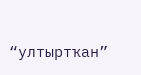“ултыртҡан”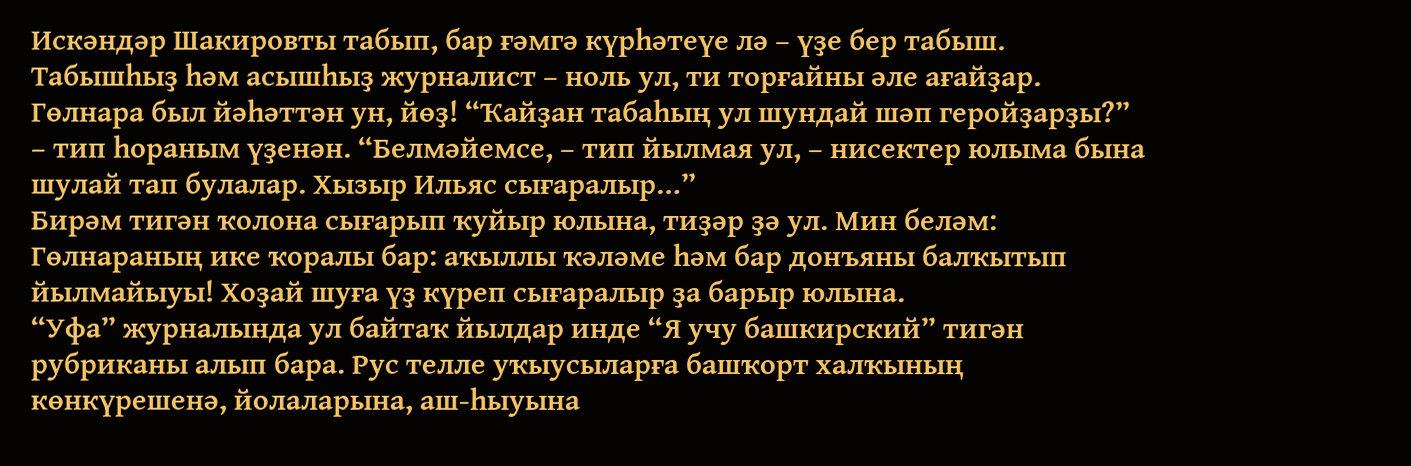Искәндәр Шакировты табып, бар ғәмгә күрһәтеүе лә – үҙе бер табыш. Табышһыҙ һәм асышһыҙ журналист – ноль ул, ти торғайны әле ағайҙар. Гөлнара был йәһәттән ун, йөҙ! “Ҡайҙан табаһың ул шундай шәп геройҙарҙы?” – тип һораным үҙенән. “Белмәйемсе, – тип йылмая ул, – нисектер юлыма бына шулай тап булалар. Хызыр Ильяс сығаралыр…”
Бирәм тигән ҡолона сығарып ҡуйыр юлына, тиҙәр ҙә ул. Мин беләм: Гөлнараның ике ҡоралы бар: аҡыллы ҡәләме һәм бар донъяны балҡытып йылмайыуы! Хоҙай шуға үҙ күреп сығаралыр ҙа барыр юлына.
“Уфа” журналында ул байтаҡ йылдар инде “Я учу башкирский” тигән рубриканы алып бара. Рус телле уҡыусыларға башҡорт халҡының көнкүрешенә, йолаларына, аш-һыуына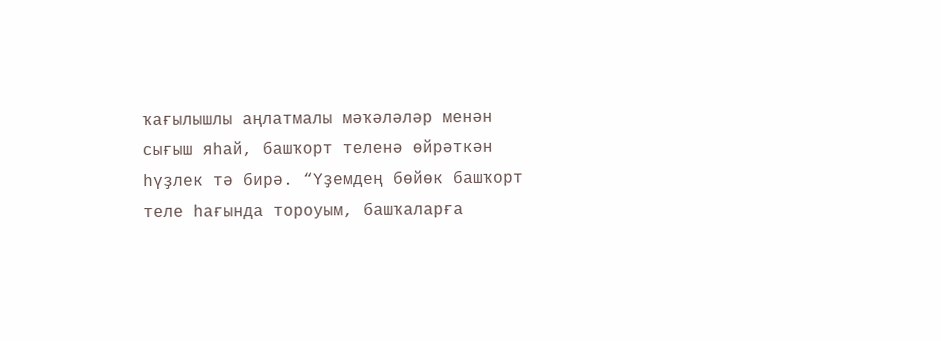ҡағылышлы аңлатмалы мәҡәләләр менән сығыш яһай, башҡорт теленә өйрәткән һүҙлек тә бирә. “Үҙемдең бөйөк башҡорт теле һағында тороуым, башҡаларға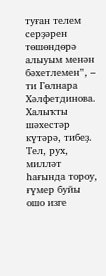туған телем серҙәрен төшөндөрә алыуым менән бәхетлемен”, – ти Гөлнара Хәлфетдинова.
Халыҡты шәхестәр күтәрә, тибеҙ. Тел, рух, милләт һағында тороу, ғүмер буйы ошо изге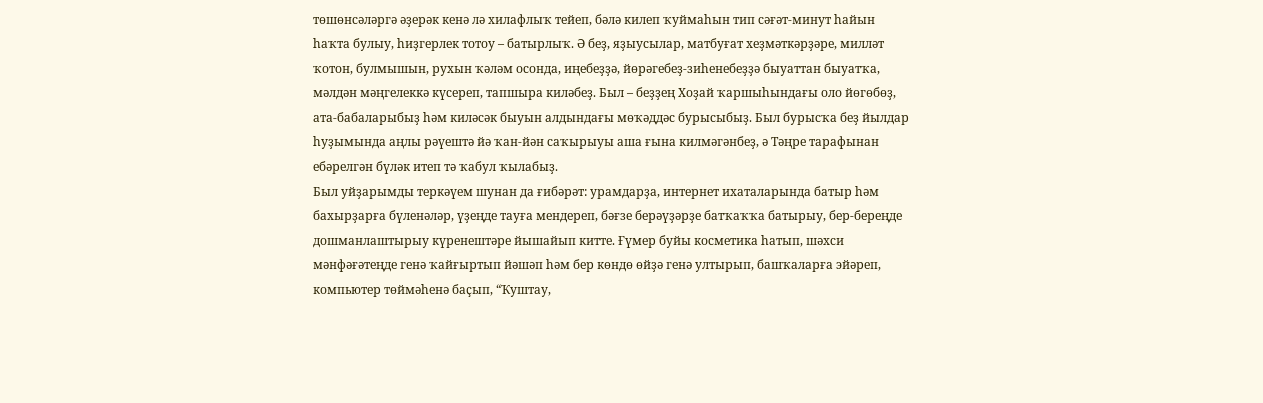төшөнсәләргә әҙерәк кенә лә хилафлыҡ тейеп, бәлә килеп ҡуймаһын тип сәғәт-минут һайын һаҡта булыу, һиҙгерлек тотоу – батырлыҡ. Ә беҙ, яҙыусылар, матбуғат хеҙмәткәрҙәре, милләт ҡотон, булмышын, рухын ҡәләм осонда, иңебеҙҙә, йөрәгебеҙ-зиһенебеҙҙә быуаттан быуатҡа, мәлдән мәңгелеккә күсереп, тапшыра киләбеҙ. Был – беҙҙең Хоҙай ҡаршыһындағы оло йөгөбөҙ, ата-бабаларыбыҙ һәм киләсәк быуын алдындағы мөҡәддәс бурысыбыҙ. Был бурысҡа беҙ йылдар һуҙымында аңлы рәүештә йә ҡан-йән саҡырыуы аша ғына килмәгәнбеҙ, ә Тәңре тарафынан ебәрелгән бүләк итеп тә ҡабул ҡылабыҙ.
Был уйҙарымды теркәүем шунан да ғибәрәт: урамдарҙа, интернет ихаталарында батыр һәм бахырҙарға бүленәләр, үҙеңде тауға мендереп, бәғзе берәүҙәрҙе батҡаҡҡа батырыу, бер-береңде дошманлаштырыу күренештәре йышайып китте. Ғүмер буйы косметика һатып, шәхси мәнфәғәтеңде генә ҡайғыртып йәшәп һәм бер көндө өйҙә генә ултырып, башҡаларға эйәреп, компьютер төймәһенә баҫып, “Ҡуштау,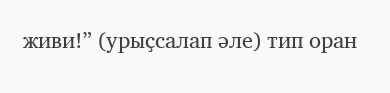живи!” (урыҫсалап әле) тип оран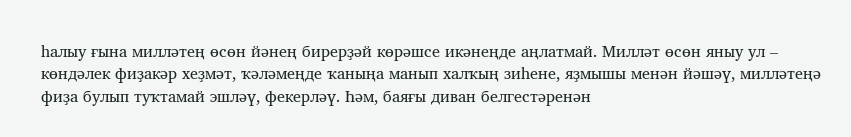һалыу ғына милләтең өсөн йәнең бирерҙәй көрәшсе икәнеңде аңлатмай. Милләт өсөн яныу ул – көндәлек фиҙакәр хеҙмәт, ҡәләмеңде ҡаныңа манып халҡың зиһене, яҙмышы менән йәшәү, милләтеңә фиҙа булып туҡтамай эшләү, фекерләү. Һәм, баяғы диван белгестәренән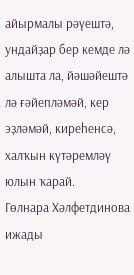айырмалы рәүештә, ундайҙар бер кемде лә алышта ла, йәшәйештә лә ғәйепләмәй, кер эҙләмәй, киреһенсә, халҡын күтәремләү юлын ҡарай.
Гөлнара Хәлфетдинова ижады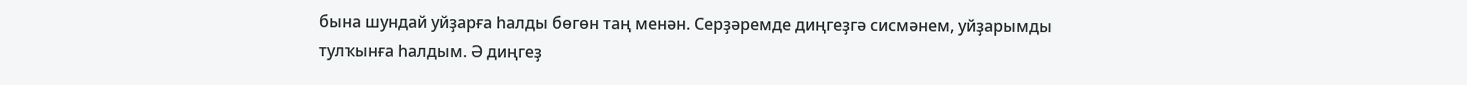бына шундай уйҙарға һалды бөгөн таң менән. Серҙәремде диңгеҙгә сисмәнем, уйҙарымды тулҡынға һалдым. Ә диңгеҙ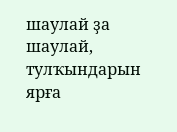шаулай ҙа шаулай, тулҡындарын ярға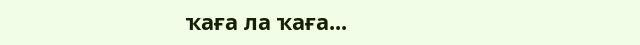ҡаға ла ҡаға...